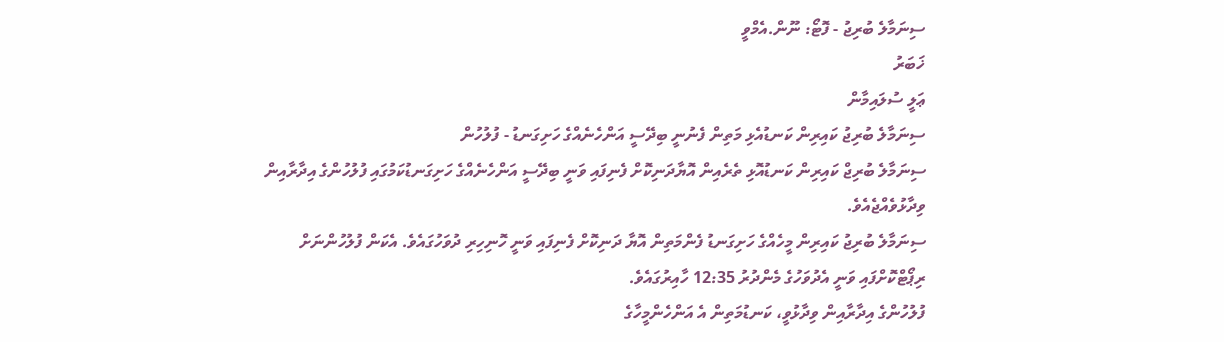ސިނަމާލެ ބުރިޖު - ފޮޓޯ: ނޫން.އެމްވީ
ޚަބަރު
ޢަލީ ސުލައިމާން
ސިނަމާލެ ބުރިޖު ކައިރިން ކަނޑުއެޅި މަތިން ފެނުނީ ބިދޭސީ އަންހެނެއްގެ ހަށިގަނޑު - ފުލުހުން
ސިނަމާލެ ބުރިޖް ކައިރިން ކަނޑުއޮޅި ތެރެއިން އޮޔާދަނިކޮށް ފެނިފައި ވަނީ ބިދޭސީ އަންހެނެއްގެ ހަށިގަނޑުކަމުގައި ފުލުހުންގެ އިދާރާއިން ވިދާޅުވެއްޖެއެވެ.
ސިނަމާލެ ބުރިޖު ކައިރިން މީހެއްގެ ހަށިގަނޑު ފެންމަތިން އޮޔާ ދަނިކޮށް ފެނިފައި ވަނީ ހޮނިހިރި ދުވަހުގައެވެ. އެކަން ފުލުހުންނަށް ރިޕޯޓްކޮށްފައި ވަނީ އެދުވަހުގެ މެންދުރު 12:35 ހާއިރުގައެވެ.
ފުލުހުންގެ އިދާރާއިން ވިދާޅުވީ، ކަނޑުމަތިން އެ އަންހެންމީހާގެ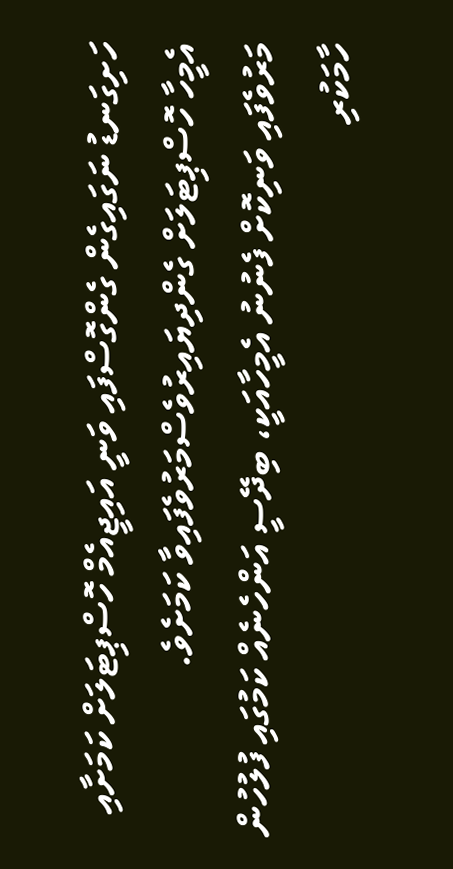ހަށިގަނޑު ނަގައިގެން ގެންގޮސްފައި ވަނީ އައިޖީއެމް ހޮސްޕިޓަލަށް ކަމަށާއި އެމީހާ ހޮސްޕިޓަލަށް ގެންދިޔައިރުވެސްމަރުވެފައިވާ ކަމަށެވެ.
މަރުވެފައި ވަނިކޮށް ފެނުނު އެމީހާއަކީ، ބިދޭސީ އަންހެނެއް ކަމުގައި ފުލުހުން ހާމަކުރި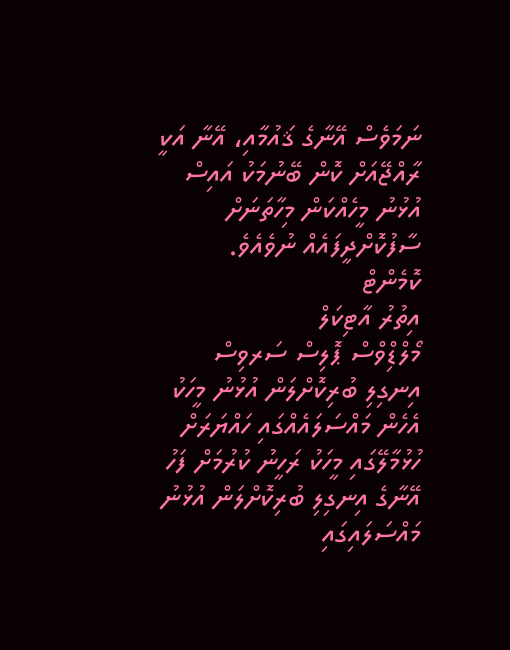ނަމަވެސް އޭނާގެ ޤައުމާއި، އޭނާ އަކީ ރާއްޖޭއަށް ކޮން ބޭނުމަކު އައިސް އުޅުނު މީހެއްކަން މިހާތަނަށް ސާފުކޮށްދީފައެއް ނުވެއެވެ.
ކޮމެންޓް
އިތުރު އާޓިކަލް
މޯލްޑިްވްސް ޕޮލިސް ސަރވިސް
އިނގިލި ބުރިކޮށްލަން އުޅުނު މީހަކު އެހެން މައްސަލައެއްގައި ހައްޔަރަށް
ހުޅުމާލޭގައި މީހަކު ރަހީނު ކުރުމަށް ފަހު އޭނާގެ އިނގިލި ބުރިކޮށްލަން އުޅުނު މައްސަލައިގައި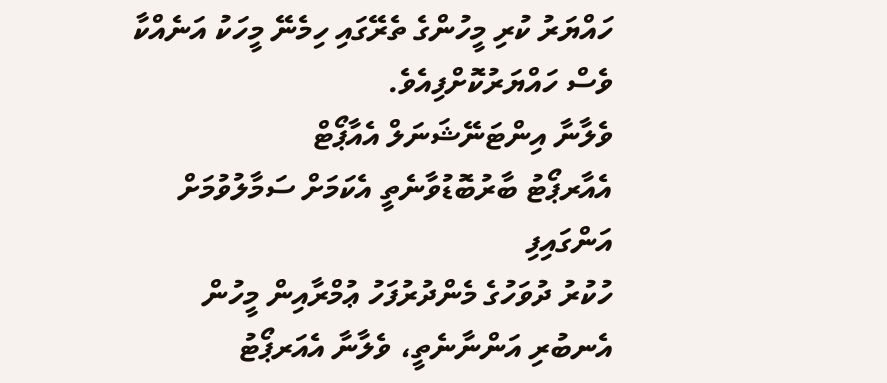ހައްޔަރު ކުރި މީހުންގެ ތެރޭގައި ހިމެނޭ މީހަކު އަނެއްކާ ވެސް ހައްޔަރުކޮށްފިއެވެ.
ވެލާނާ އިންޓަނޭޝަނަލް އެއާޕޯޓް
އެއާރޕޯޓު ބާރުބޮޑުވާނެތީ އެކަމަށް ސަމާލުވުމަށް އަންގައިފި
ހުކުރު ދުވަހުގެ މެންދުރުފަހު ޢުމްރާއިން މީހުން އެނބުރި އަންނާނެތީ، ވެލާނާ އެއަރޕޯޓު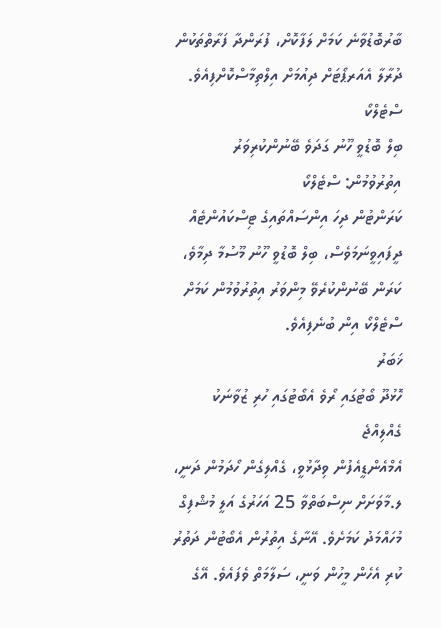ބާރުބޮޑުވާނެ ކަމަށް ލަފާކޮށް، ފުރަންދާ ފަރާތްތަކުން ދުރާލާ އެއަރޕޯޓަށް ދިއުމަށް އިލްތިމާސްކޮށްފިއެވެ.
ސްޓެލްކޯ
ބިލް ބޮޑުވީ ހޫނު ގަދަވެ ބޭނުންކުރިވަރު އިތުރުވުމުން: ސްޓެލްކޯ
ކަރަންޓުން ދިހަ އިންސައްތައިގެ ޓިސްކައުންޓެއް ދީފައިވީނަމަވެސް، ބިލް ބޮޑުވީ ހޫނު މޫސުމާ ދިމާވެ، ކަރަން ބޭނުންކުރެވޭ މިންވަރު އިތުރުވުމުން ކަމަށް ސްޓެލްކޯ އިން ބުނެފިއެވެ.
ޚަބަރު
ހޮޅުދޫ ބޯޓުގައި ރޯވެ އެބޯޓުގައި ހުރި ޒުވާނަކު ގެއްލިއްޖެ
އެމްއެންޑީއެފުން ވިދާޅުވީ، ގެއްލިގެން ހޯދަމުން ދަނީ، ލ.މާވަށަށް ނިސްބަތްވާ 25 އަހަރުގެ އަލީ މުޝްފިގް މުހައްމަދު ކަމަށެވެ. އޭނާގެ އިތުރުން އެބޯޓުން ދަތުރު ކުރި އެހެން މީހުން ވަނީ، ސަލާމަތް ވެފައެވެ. އޭގެ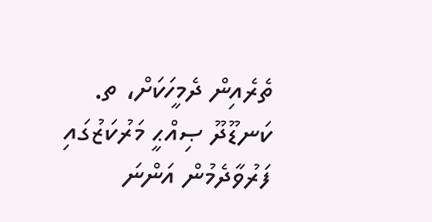ތެރެއިން ދެމީހަކަށް، ތ. ކަނޑޫދޫ ޞިއްޙީ މަރުކަޒުގައި ފަރުވާދެމުން އަންނަ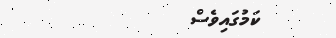ކަމުގައިވެސް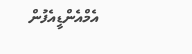އެމްއެންޑީއެފުން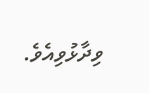ވިދާޅުވިއެވެ.